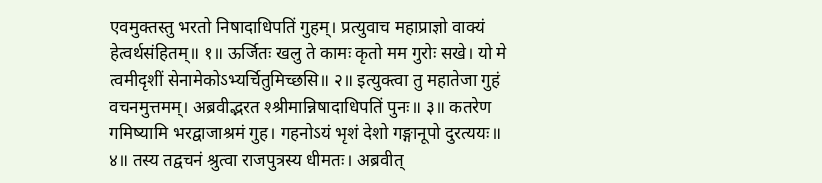एवमुक्तस्तु भरतो निषादाधिपतिं गुहम्। प्रत्युवाच महाप्राज्ञो वाक्यं हेत्वर्थसंहितम्॥ १॥ ऊर्जितः खलु ते कामः कृतो मम गुरोः सखे। यो मे त्वमीदृशीं सेनामेकोऽभ्यर्चितुमिच्छसि॥ २॥ इत्युक्त्वा तु महातेजा गुहं वचनमुत्तमम्। अब्रवीद्भरत श्श्रीमान्निषादाधिपतिं पुनः॥ ३॥ कतरेण गमिष्यामि भरद्वाजाश्रमं गुह। गहनोऽयं भृशं देशो गङ्गानूपो दुरत्ययः॥ ४॥ तस्य तद्वचनं श्रुत्वा राजपुत्रस्य धीमतः। अब्रवीत्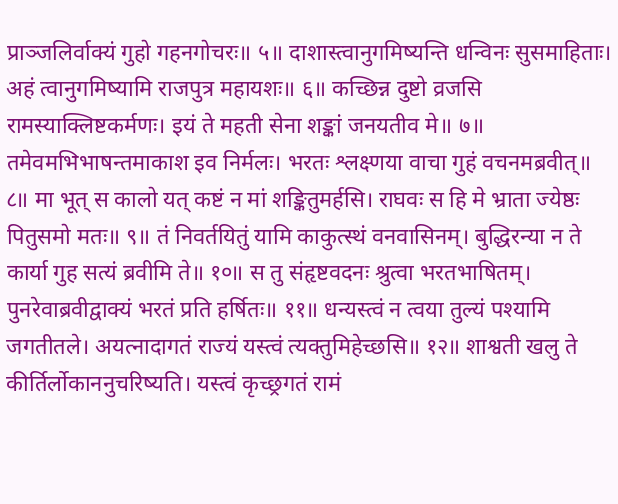प्राञ्जलिर्वाक्यं गुहो गहनगोचरः॥ ५॥ दाशास्त्वानुगमिष्यन्ति धन्विनः सुसमाहिताः। अहं त्वानुगमिष्यामि राजपुत्र महायशः॥ ६॥ कच्छिन्न दुष्टो व्रजसि रामस्याक्लिष्टकर्मणः। इयं ते महती सेना शङ्कां जनयतीव मे॥ ७॥ तमेवमभिभाषन्तमाकाश इव निर्मलः। भरतः श्लक्ष्णया वाचा गुहं वचनमब्रवीत्॥ ८॥ मा भूत् स कालो यत् कष्टं न मां शङ्कितुमर्हसि। राघवः स हि मे भ्राता ज्येष्ठः पितुसमो मतः॥ ९॥ तं निवर्तयितुं यामि काकुत्स्थं वनवासिनम्। बुद्धिरन्या न ते कार्या गुह सत्यं ब्रवीमि ते॥ १०॥ स तु संहृष्टवदनः श्रुत्वा भरतभाषितम्। पुनरेवाब्रवीद्वाक्यं भरतं प्रति हर्षितः॥ ११॥ धन्यस्त्वं न त्वया तुल्यं पश्यामि जगतीतले। अयत्नादागतं राज्यं यस्त्वं त्यक्तुमिहेच्छसि॥ १२॥ शाश्वती खलु ते कीर्तिर्लोकाननुचरिष्यति। यस्त्वं कृच्छ्रगतं रामं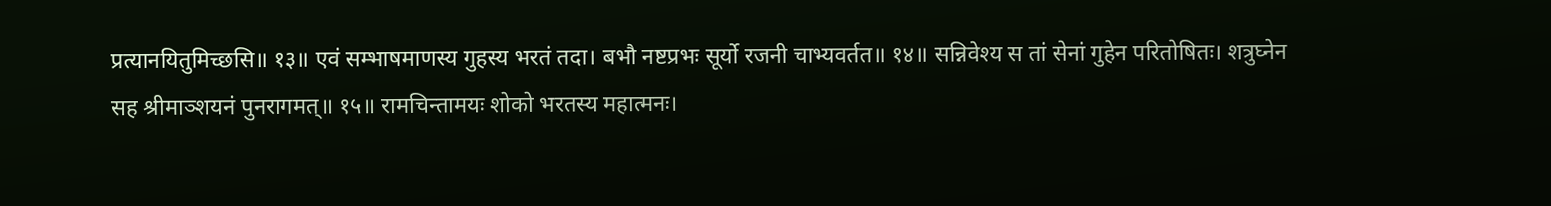प्रत्यानयितुमिच्छसि॥ १३॥ एवं सम्भाषमाणस्य गुहस्य भरतं तदा। बभौ नष्टप्रभः सूर्यो रजनी चाभ्यवर्तत॥ १४॥ सन्निवेश्य स तां सेनां गुहेन परितोषितः। शत्रुघ्नेन सह श्रीमाञ्शयनं पुनरागमत्॥ १५॥ रामचिन्तामयः शोको भरतस्य महात्मनः।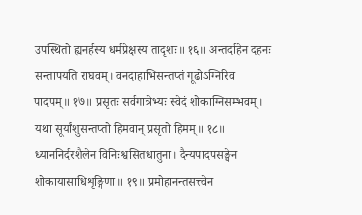उपस्थितो ह्यनर्हस्य धर्मप्रेक्षस्य तादृशः॥ १६॥ अन्तर्दाहेन दहनः सन्तापयति राघवम्। वनदाहाभिसन्तप्तं गूढोऽग्निरिव पादपम्॥ १७॥ प्रसृतः सर्वगात्रेभ्यः स्वेदं शोकाग्निसम्भवम्। यथा सूर्यांशुसन्तप्तो हिमवान् प्रसृतो हिमम्॥ १८॥ ध्याननिर्दरशैलेन विनिःश्वसितधातुना। दैन्यपादपसङ्घेन शोकायासाधिशृङ्गिणा॥ १९॥ प्रमोहानन्तसत्त्वेन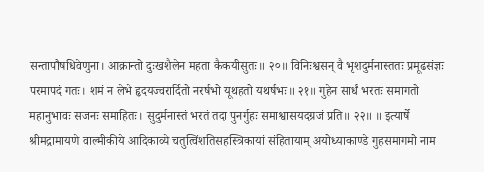सन्तापौषधिवेणुना। आक्रान्तो दुःखशैलेन महता कैकयीसुतः॥ २०॥ विनिःश्वसन् वै भृशदुर्मनास्ततः प्रमूढसंज्ञः परमापदं गतः। शमं न लेभे हृदयज्वरार्दितो नरर्षभो यूथहतो यथर्षभः॥ २१॥ गुहेन सार्धं भरतः समागतो महानुभावः सजनः समाहितः। सुदुर्मनास्तं भरतं तदा पुनर्गुहः समाश्वासयदग्रजं प्रति॥ २२॥ ॥ इत्यार्षे श्रीमद्रामायणे वाल्मीकीये आदिकाव्ये चतुत्विंशतिसहस्त्रिकायां संहितायाम् अयोध्याकाण्डे गुहसमागमो नाम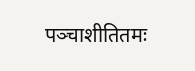पञ्चाशीतितमः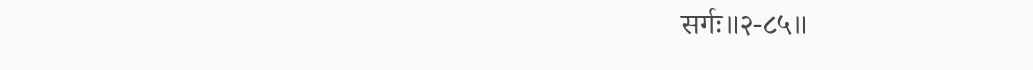सर्गः॥२-८५॥